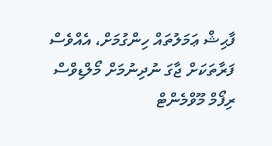ފާޙިޝް ޢަމަލުތައް ހިންގުމަށް، އެއްވެސް ފަރާތަކަށް ޖާގަ ނުދިނުމަށް މޯލްޑިވްސް ރިފޯމް މޫވްމެންޓް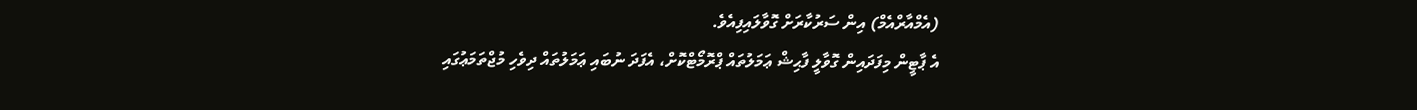(އެމްއާރްއެމް) އިން ސަރުކާރަށް ގޮވާލައިފިއެވެ.
އެ ޕާޓީން މިފަދައިން ގޮވާލީ ފާޙިޝް ޢަމަލުތައް ޕްރޮމޯޓްކޮށް، އެފަދަ ނުބައި ޢަމަލުތައް ދިވެހި މުޖްތަމަޢުގައި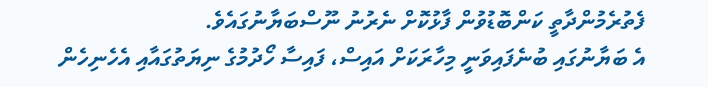ފެތުރެމުންދާތީ ކަންބޮޑުވުން ފާޅުކޮށް ނެރުނު ނޫސްބަޔާނުގައެވެ.
އެ ބަޔާނުގައި ބުނެފައިވަނީ މިހާރަކަށް އައިސް، ފައިސާ ހޯދުމުގެ ނިޔަތުގައާއި އެހެނިހެން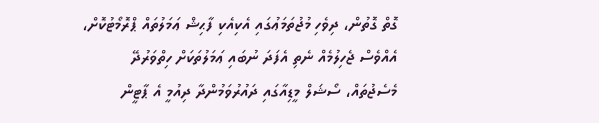ގޮތް ގޮތުން، ދިވެހި މުޖުތަމަޢުގައި އެކިއެކި ފާޙިޝް ޢަމަލުތައް ޕްރޮމޯޓުކޮށް، އެއްވެސް ޖެހިލުމެއް ނެތި އެފަދަ ނުބައި ޢަމަލުތަކަށް ހިތްވަރުދޭ މެސެޖުތައް، ސޯޝަލް މީޑިއާގައި ދައުރުވަމުންދާ ދިއުމީ އެ ޕާޓީން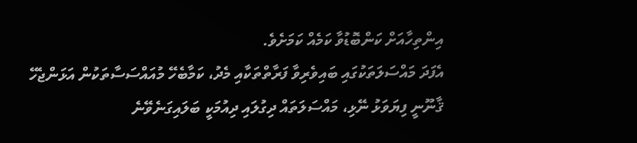އިންތިހާއަށް ކަންބޮޑުވާ ކަމެއް ކަމަށެވެ.
އެފަދަ މައްސަލަތަކުގައި ބައިވެރިވާ ފަރާތްތަކާއި މެދު، ކަމާބެހޭ މުއައްސަސާތަކުން އަޅަންޖެހޭ ޤާނޫނީ ފިޔަވަޅު ނޭޅި، މައްސަލަތައް ދިގުލައި ދިއުމަކީ ބަލައިގަނެވޭނެ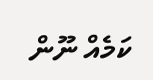ކަމެއް ނޫން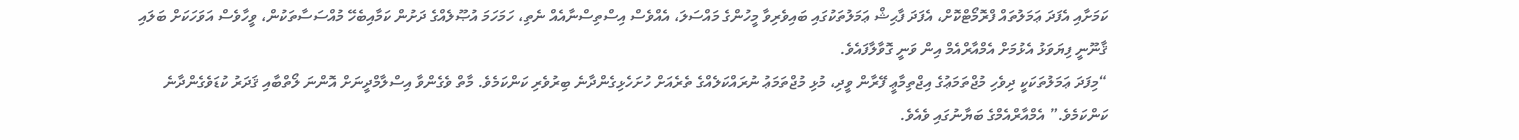ކަމަށާއި އެފަދަ ޢަމަލުތައް ފްރޮމޯޓްކޮށް، އެފަދަ ފާޙިޝް ޢަމަލުތަކުގައި ބައިވެރިވާ މީހުންގެ މައްސަލަ، އެއްވެސް އިސްތިސްނާއެއް ނެތި، ހަމަހަމަ އުޞޫލެއްގެ ދަށުން ކަމާއިބެހޭ މުއްސަސާތަކުން، ވީހާވެސް އަވަހަކަށް ބަލައި ޤާނޫނީ ފިޔަވަޅު އެޅުމަށް އެމްއާރްއެމް އިން ވަނީ ގޮވާލާފައެވެ.
“މިފަދަ ޢަމަލުތަކަކީ ދިވެހި މުޖްތަމަޢުގެ އިޖްތިމާޢީ ފޭރާން ވީދި، މުޅި މުޖްތަމަޢު ނުރައްކަލެއްގެ ތެރެއަށް ހުށަހެޅިގެންދާނެ ބިރުވެރި ކަންކަމެވެ. މާތް ވެގެންވާ އިސްލާމްދީނަށް އޮންނަ ލޯތްބާއި ޤަދަރު ކުޑަވެގެންދާނެ ކަންކަމެވެ.” އެމްއާރްއެމްގެ ބަޔާނުގައި ވެއެވެ.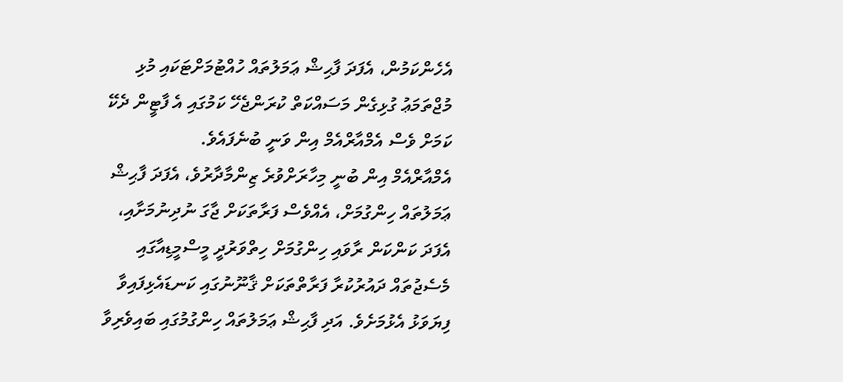އެހެންކަމުން، އެފަދަ ފާޙިޝް ޢަމަލުތައް ހުއްޓުމަށްޓަކައި މުޅި މުޖްތަމަޢު ގުޅިގެން މަސައްކަތް ކުރަންޖެހޭ ކަމުގައި އެ ފާޓީން ދެކޭ ކަމަށް ވެސް އެމްއާރްއެމް އިން ވަނީ ބުނެފައެވެ.
އެމްއާރްއެމް އިން ބުނީ މިހާރަށްވުރެ ޒިންމާދާރުވެ، އެފަދަ ފާޙިޝް ޢަމަލުތައް ހިންގުމަށް، އެއްވެސް ފަރާތަކަށް ޖާގަ ނުދިނުމަށާއި، އެފަދަ ކަންކަން ރާވައި ހިންގުމަށް ހިތްވަރުދީ މީސްމީޑިއާގައި މެސެޖުތައް ދައުރުކުރާ ފަރާތްތަކަށް ޤާނޫނުގައި ކަނޑައެޅިފައިވާ ފިޔަވަޅު އެޅުމަށެވެ. އަދި ފާޙިޝް ޢަމަލުތައް ހިންގުމުގައި ބައިވެރިވާ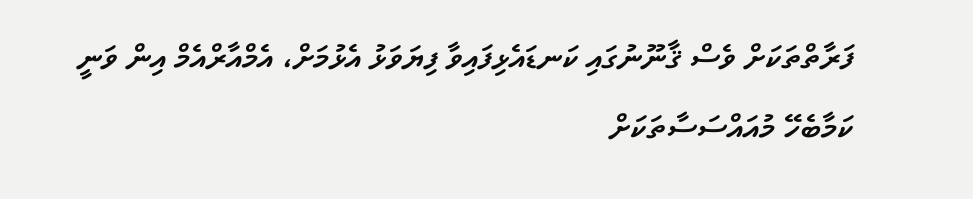ފަރާތްތަކަށް ވެސް ޤާނޫނުގައި ކަނޑައެޅިފައިވާ ފިޔަވަޅު އެޅުމަށް، އެމްއާރްއެމް އިން ވަނީ ކަމާބެހޭ މުއައްސަސާތަކަށް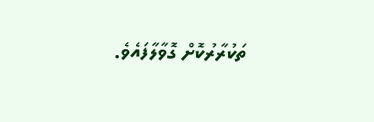ތަކުރާރުކޮށް ގޮވާލާފައެވެ.